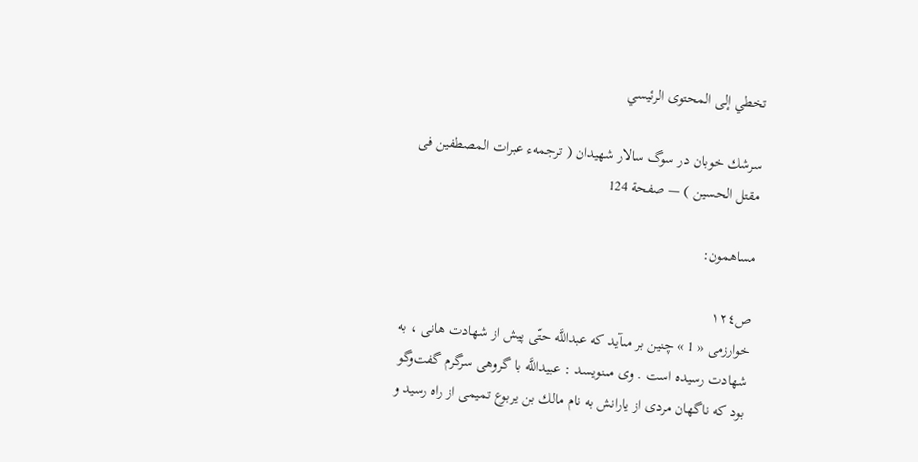تخطي إلى المحتوى الرئيسي

سرشك خوبان در سوگ سالار شهيدان ( ترجمهء عبرات المصطفين فى مقتل الحسين ) — صفحة 124

مساهمون:

ص١٢٤
خوارزمى « 1 » چنين بر مىآيد كه عبداللَّه حتّى پيش از شهادت هانى ، به شهادت رسيده است . وى مىنويسد : عبيداللَّه با گروهى سرگرم گفت‌وگو بود كه ناگهان مردى از يارانش به نام مالك بن يربوع تميمى از راه رسيد و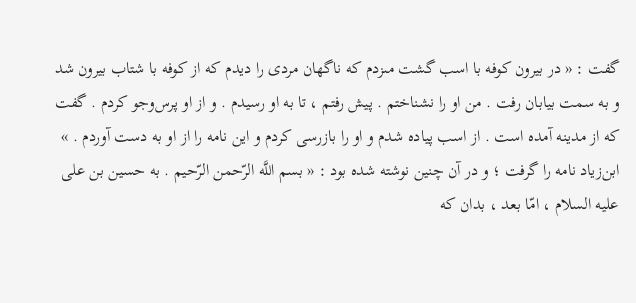گفت : « در بيرون كوفه با اسب گشت مىزدم كه ناگهان مردى را ديدم كه از كوفه با شتاب بيرون شد و به سمت بيابان رفت . من او را نشناختم . پيش رفتم ، تا به او رسيدم . و از او پرس‌وجو كردم . گفت كه از مدينه آمده است . از اسب پياده شدم و او را بازرسى كردم و اين نامه را از او به دست آوردم . » ابن‌زياد نامه را گرفت ؛ و در آن چنين نوشته شده بود : « بسم اللَّه الرّحمن الرّحيم . به حسين بن على عليه السلام ، امّا بعد ، بدان كه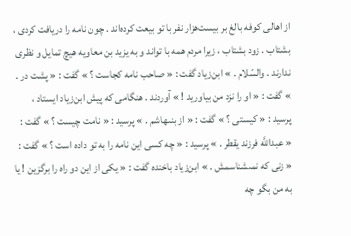از اهالى كوفه بالغ بر بيست‌هزار نفر با تو بيعت كرده‌اند . چون نامه را دريافت كردى ، بشتاب . زود بشتاب ، زيرا مردم همه با تواند و به يزيد بن معاويه هيچ تمايل و نظرى ندارند . والسّلام . » ابن‌زياد گفت : « صاحب نامه كجاست ؟ » گفت : « پشت در . » گفت : « او را نزد من بياوريد ! » آوردند . هنگامى كه پيش ابن‌زياد ايستاد ، پرسيد : « كيستى ؟ » گفت : « از بنىهاشم . » پرسيد : « نامت چيست ؟ » گفت : « عبداللَّه فرزند يقطر . » پرسيد : « چه كسى اين نامه را به تو داده است ؟ » گفت : « زنى كه نمىشناسمش . » ابن‌زياد باخنده گفت : « يكى از اين دو راه را برگزين ! يا به من بگو چه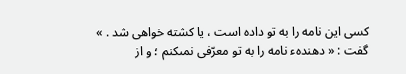كسى اين نامه را به تو داده است ، يا كشته خواهى شد . » گفت : « دهندهء نامه را به تو معرّفى نمىكنم ؛ و از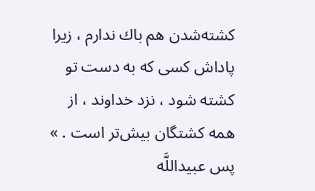كشته‌شدن هم باك ندارم ، زيرا پاداش كسى كه به دست تو كشته شود ، نزد خداوند ، از همه كشتگان بيش‌تر است . » پس عبيداللَّه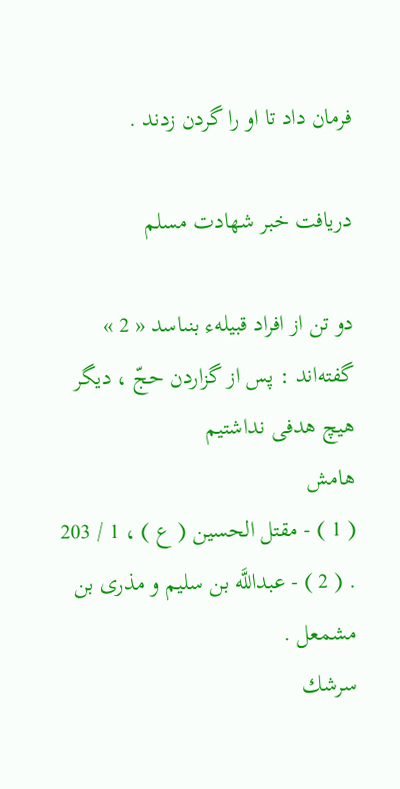فرمان داد تا او را گردن زدند .

دريافت خبر شهادت مسلم

دو تن از افراد قبيلهء بنىاسد « 2 » گفته‌اند : پس از گزاردن حجّ ، ديگر هيچ هدفى نداشتيم
هامش
( 1 ) - مقتل الحسين ( ع ) ، 1 / 203 . ( 2 ) - عبداللَّه بن سليم و مذرى بن مشمعل .
سرشك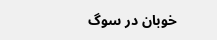خوبان در سوگ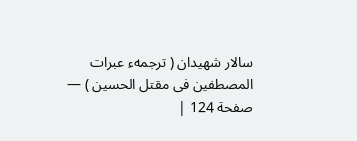سالار شهيدان ( ترجمهء عبرات المصطفين فى مقتل الحسين ) — صفحة 124 |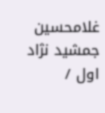غلامحسين جمشيد نژاد اول /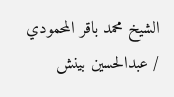الشيخ محمد باقر المحمودي / عبدالحسين بينش